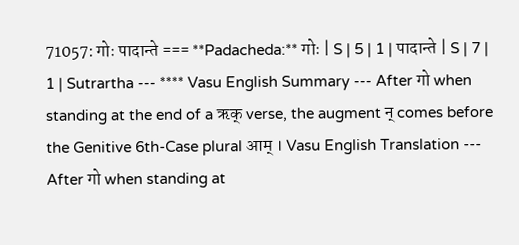71057: गोः पादान्ते === **Padacheda:** गोः | S | 5 | 1 | पादान्ते | S | 7 | 1 | Sutrartha --- **** Vasu English Summary --- After गो when standing at the end of a ऋक् verse, the augment न् comes before the Genitive 6th-Case plural आम् । Vasu English Translation --- After गो when standing at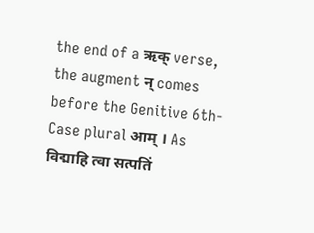the end of a ऋक् verse, the augment न् comes before the Genitive 6th-Case plural आम् । As विद्माहि त्वा सत्पतिं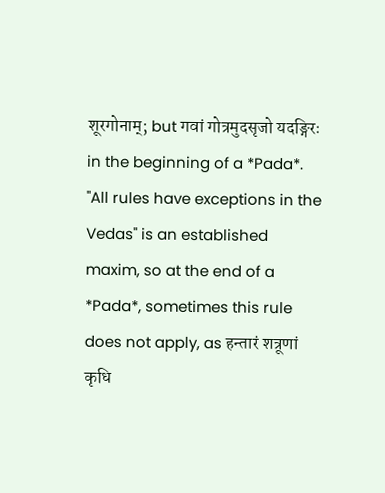शूरगोनाम्; but गवां गोत्रमुदसृजो यदङ्गिरः in the beginning of a *Pada*. "All rules have exceptions in the Vedas" is an established maxim, so at the end of a *Pada*, sometimes this rule does not apply, as हन्तारं शत्रूणां कृधि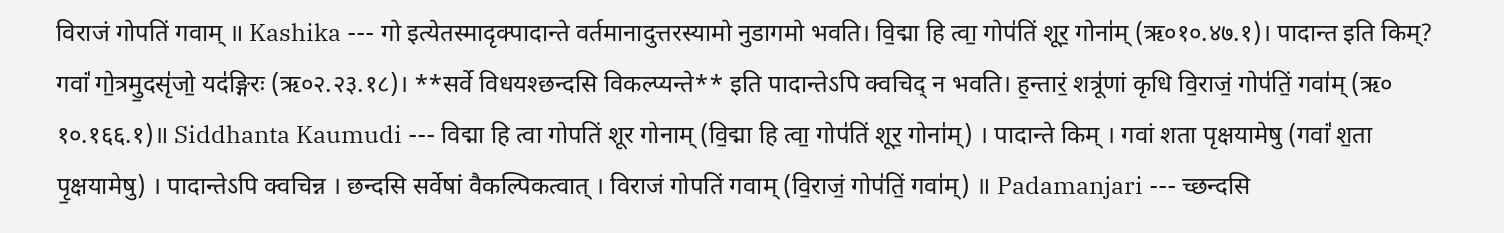विराजं गोपतिं गवाम् ॥ Kashika --- गो इत्येतस्मादृक्पादान्ते वर्तमानादुत्तरस्यामो नुडागमो भवति। वि॒द्मा हि त्वा॒ गोप॑तिं शूर॒ गोना॑म् (ऋ०१०.४७.१)। पादान्त इति किम्? गवां॑ गो॒त्रमु॒दसृ॑जो॒ यद॑ङ्गिरः (ऋ०२.२३.१८)। **सर्वे विधयश्छन्दसि विकल्प्यन्ते** इति पादान्तेऽपि क्वचिद् न भवति। ह॒न्तारं॒ शत्रू॑णां कृधि वि॒राजं॒ गोप॑तिं॒ गवा॑म् (ऋ० १०.१६६.१)॥ Siddhanta Kaumudi --- विद्मा हि त्वा गोपतिं शूर गोनाम् (वि॒द्मा हि त्वा॒ गोप॑तिं शूर॒ गोना॑म्) । पादान्ते किम् । गवां शता पृक्षयामेषु (गवां॑ श॒ता पृ॒क्षयामेषु) । पादान्तेऽपि क्वचिन्न । छन्दसि सर्वेषां वैकल्पिकत्वात् । विराजं गोपतिं गवाम् (वि॒राजं॒ गोप॑तिं॒ गवा॑म्) ॥ Padamanjari --- च्छन्दसि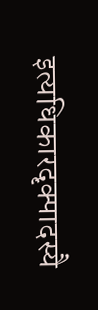इत्यधिकारदृक्पादस्यै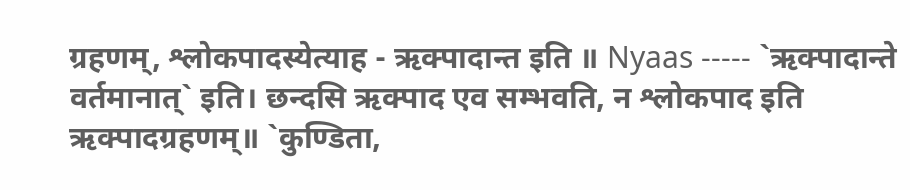ग्रहणम्, श्लोकपादस्येत्याह - ऋक्पादान्त इति ॥ Nyaas ----- `ऋक्पादान्ते वर्तमानात्` इति। छन्दसि ऋक्पाद एव सम्भवति, न श्लोकपाद इति ऋक्पादग्रहणम्॥ `कुण्डिता,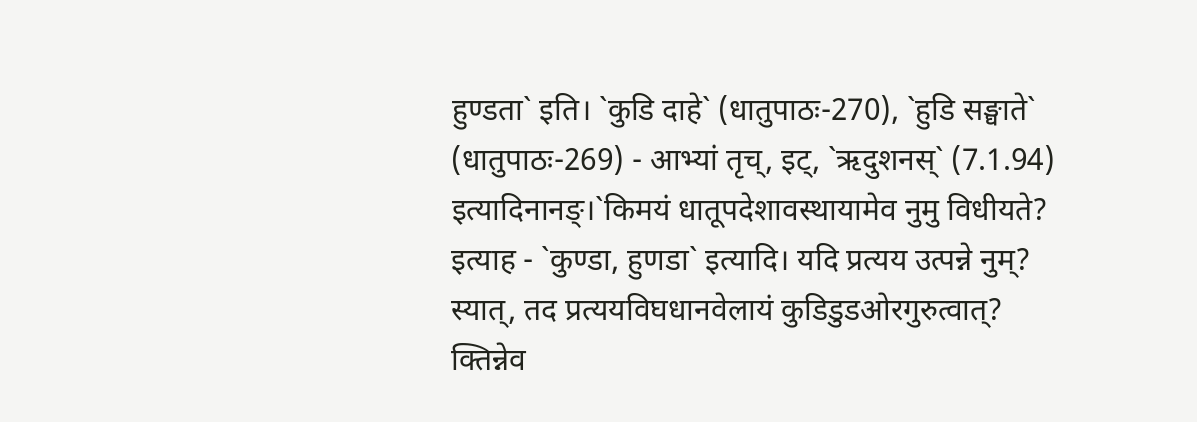हुण्डता` इति। `कुडि दाहे` (धातुपाठः-270), `हुडि सङ्घाते` (धातुपाठः-269) - आभ्यां तृच्, इट्, `ऋदुशनस्` (7.1.94) इत्यादिनानङ्।`किमयं धातूपदेशावस्थायामेव नुमु विधीयते? इत्याह - `कुण्डा, हुणडा` इत्यादि। यदि प्रत्यय उत्पन्ने नुम्? स्यात्, तद प्रत्ययविघधानवेलायं कुडिडुडओरगुरुत्वात्? क्तिन्नेव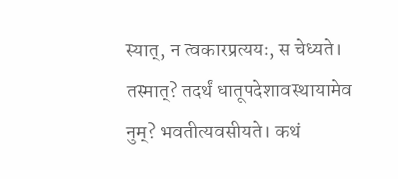स्यात्, न त्वकारप्रत्ययः, स चेध्यते। तस्मात्? तदर्थं धातूपदेशावस्थायामेव नुम्? भवतीत्यवसीयते। कथं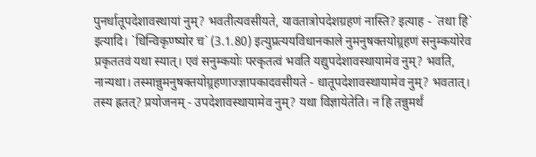पुनर्धातूपदेशावस्थायां नुम्? भवतीत्यवसीयते, यावतात्रोपदेशग्रहणं नास्ति? इत्याह - `तथा हि` इत्यादि। `धिन्विकृण्ष्योर च` (3.1.80) इत्युप्रत्ययविधानकाले नुमनुषक्तयोग्र्रहणं सनुम्कयोरेव प्रकृततवं यथा स्यात्। एवं सनुम्कयोः परकृतत्वं भवति यद्युपदेशावस्थायामेव नुम्? भवति, नान्यथा। तस्मान्नुमनुषक्तयोग्र्रहणाज्ज्ञापकादवसीयते - धातूपदेशावस्थायामेव नुम्? भवतात्। तस्य ह्रतत्? प्रयोजनम् - उपदेशावस्थायामेव नुम्? यथा विज्ञायेतेति। न हि तन्नुमर्थं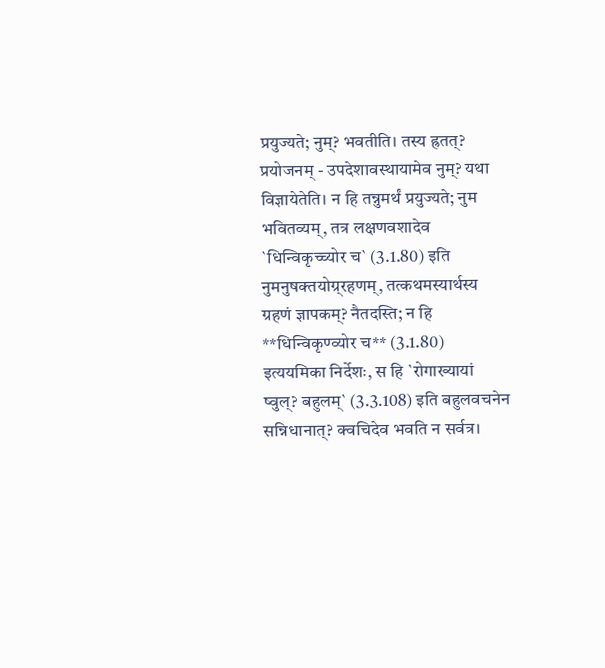प्रयुज्यते; नुम्? भवतीति। तस्य ह्रतत्? प्रयोजनम् - उपदेशावस्थायामेव नुम्? यथा विज्ञायेतेति। न हि तन्नुमर्थं प्रयुज्यते; नुम भवितव्यम्, तत्र लक्षणवशादेव `धिन्विकृच्च्योर च` (3.1.80) इति नुमनुषक्तयोग्र्रहणम्, तत्कथमस्यार्थस्य ग्रहणं ज्ञापकम्? नैतदस्ति; न हि **धिन्विकृण्व्योर च** (3.1.80) इत्ययमिका निर्देशः, स हि `रोगाख्यायां ष्वुल्? बहुलम्` (3.3.108) इति बहुलवचनेन सन्निधानात्? क्वचिदेव भवति न सर्वत्र।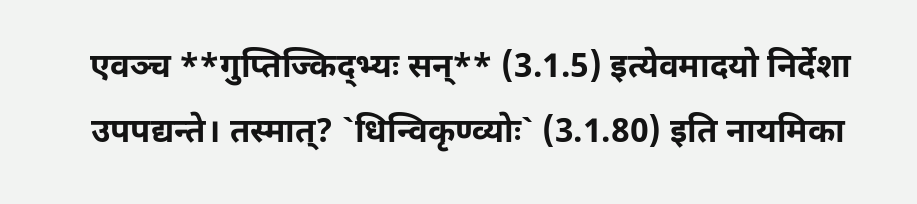एवञ्च **गुप्तिज्किद्भ्यः सन्** (3.1.5) इत्येवमादयो निर्देशा उपपद्यन्ते। तस्मात्? `धिन्विकृण्व्योः` (3.1.80) इति नायमिका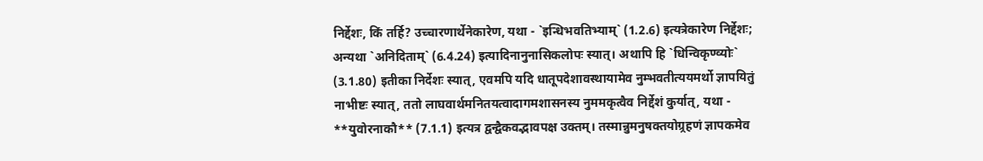निर्द्देशः, किं तर्हि? उच्चारणार्थेनेकारेण, यथा - `इन्धिभवतिभ्याम्` (1.2.6) इत्यत्रेकारेण निर्द्देशः; अन्यथा `अनिदिताम्` (6.4.24) इत्यादिनानुनासिकलोपः स्यात्। अथापि हि `धिन्विकृण्व्योः` (3.1.80) इतीका निर्देशः स्यात्, एवमपि यदि धातूपदेशावस्थायामेव नुम्भवतीत्ययमर्थो ज्ञापयितुं नाभीष्टः स्यात्, ततो लाघवार्थमनितयत्वादागमशासनस्य नुममकृत्वैव निर्द्देशं कुर्यात्, यथा - **युवोरनाकौ** (7.1.1) इत्यत्र द्वन्द्वैकवद्भावपक्ष उक्तम्। तस्मान्नुमनुषक्तयोग्र्रहणं ज्ञापकमेव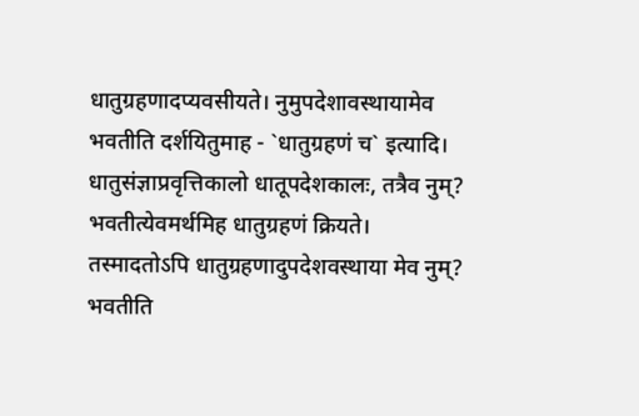धातुग्रहणादप्यवसीयते। नुमुपदेशावस्थायामेव भवतीति दर्शयितुमाह - `धातुग्रहणं च` इत्यादि। धातुसंज्ञाप्रवृत्तिकालो धातूपदेशकालः, तत्रैव नुम्? भवतीत्येवमर्थमिह धातुग्रहणं क्रियते। तस्मादतोऽपि धातुग्रहणादुपदेशवस्थाया मेव नुम्? भवतीति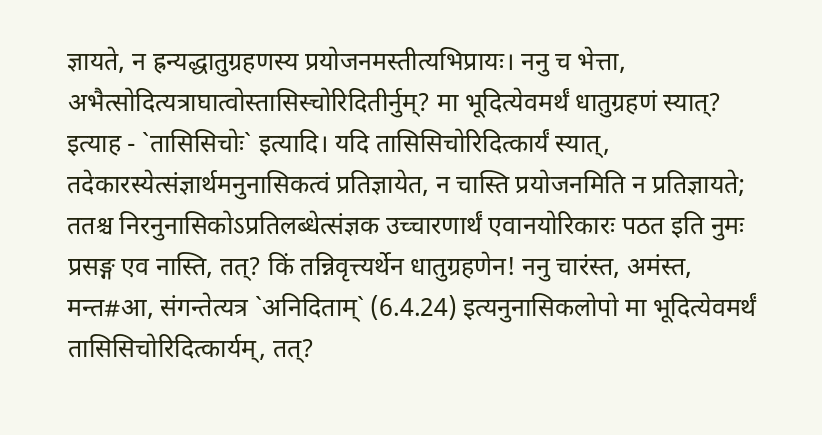ज्ञायते, न ह्रन्यद्धातुग्रहणस्य प्रयोजनमस्तीत्यभिप्रायः। ननु च भेत्ता, अभैत्सोदित्यत्राघात्वोस्तासिस्चोरिदितीर्नुम्? मा भूदित्येवमर्थं धातुग्रहणं स्यात्? इत्याह - `तासिसिचोः` इत्यादि। यदि तासिसिचोरिदित्कार्यं स्यात्, तदेकारस्येत्संज्ञार्थमनुनासिकत्वं प्रतिज्ञायेत, न चास्ति प्रयोजनमिति न प्रतिज्ञायते; ततश्च निरनुनासिकोऽप्रतिलब्धेत्संज्ञक उच्चारणार्थं एवानयोरिकारः पठत इति नुमः प्रसङ्ग एव नास्ति, तत्? किं तन्निवृत्त्यर्थेन धातुग्रहणेन! ननु चारंस्त, अमंस्त, मन्त#आ, संगन्तेत्यत्र `अनिदिताम्` (6.4.24) इत्यनुनासिकलोपो मा भूदित्येवमर्थं तासिसिचोरिदित्कार्यम्, तत्?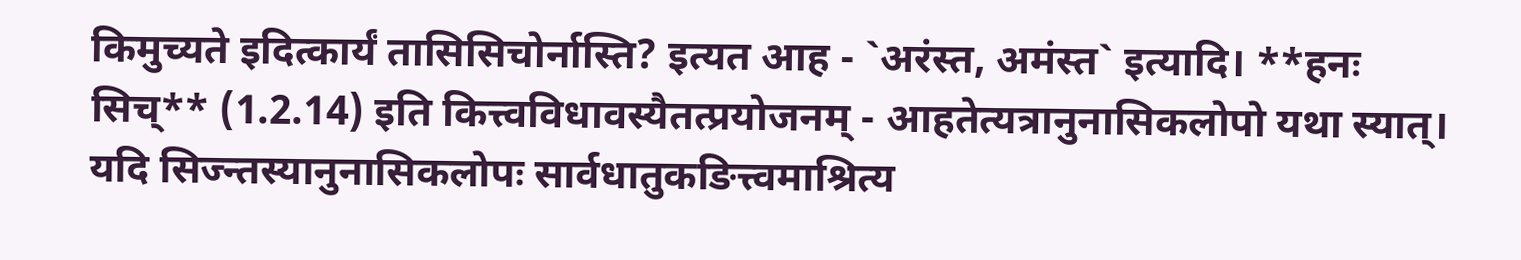किमुच्यते इदित्कार्यं तासिसिचोर्नास्ति? इत्यत आह - `अरंस्त, अमंस्त` इत्यादि। **हनः सिच्** (1.2.14) इति कित्त्वविधावस्यैतत्प्रयोजनम् - आहतेत्यत्रानुनासिकलोपो यथा स्यात्। यदि सिज्न्तस्यानुनासिकलोपः सार्वधातुकङित्त्वमाश्रित्य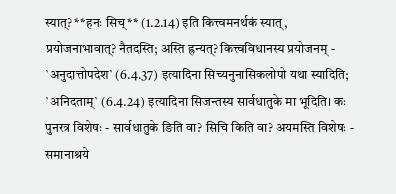स्यात्? **हनः सिच्** (1.2.14) इति कित्त्वमनर्थकं स्यात्, प्रयोजनाभावात्? नैतदस्ति; अस्ति ह्रन्यत्? कित्त्वविधानस्य प्रयोजनम् - `अनुदात्तोपदेश` (6.4.37) इत्यादिना सिच्यनुनासिकलोपो यथा स्यादिति; `अनिदताम्` (6.4.24) इत्यादिना सिजन्तस्य सार्वधातुके मा भूदिति। कः पुनरत्र विशेषः - सार्वधातुके ङिति वा? सिचि किति वा? अयमस्ति विशेषः - समानाश्रये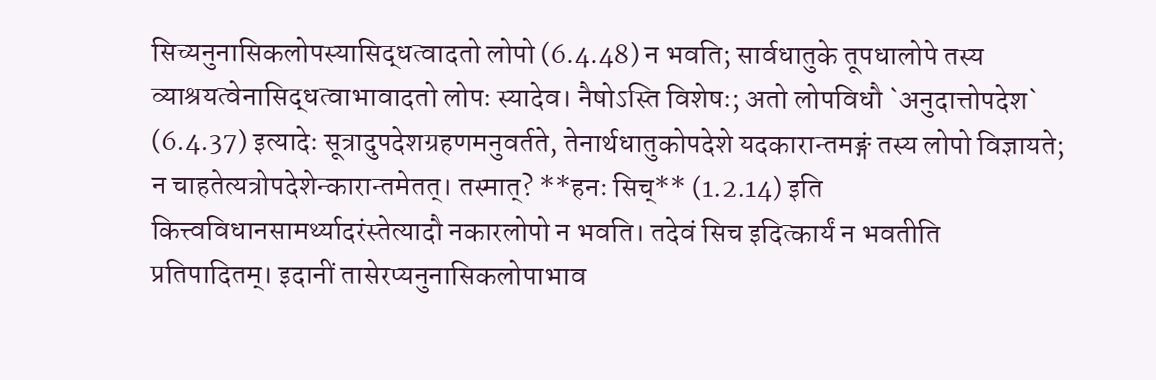सिच्यनुनासिकलोपस्यासिद्धत्वादतो लोपो (6.4.48) न भवति; सार्वधातुके तूपधालोपे तस्य व्याश्रयत्वेनासिद्धत्वाभावादतो लोपः स्यादेव। नैषोऽस्ति विशेषः; अतो लोपविधौ `अनुदात्तोपदेश` (6.4.37) इत्यादेः सूत्रादुपदेशग्रहणमनुवर्तते, तेनार्थधातुकोपदेशे यदकारान्तमङ्गं तस्य लोपो विज्ञायते; न चाहतेत्यत्रोपदेशेन्कारान्तमेतत्। तस्मात्? **हनः सिच्** (1.2.14) इति कित्त्वविधानसामर्थ्यादरंस्तेत्यादौ नकारलोपो न भवति। तदेवं सिच इदित्कार्यं न भवतीति प्रतिपादितम्। इदानीं तासेरप्यनुनासिकलोपाभाव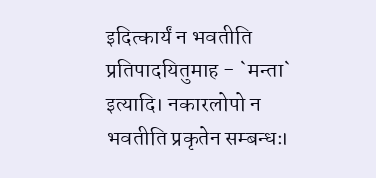इदित्कार्यं न भवतीति प्रतिपादयितुमाह - `मन्ता` इत्यादि। नकारलोपो न भवतीति प्रकृतेन सम्बन्धः।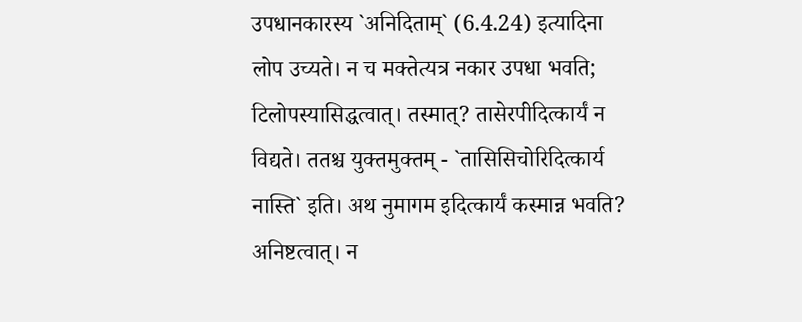उपधानकारस्य `अनिदिताम्` (6.4.24) इत्यादिना लोप उच्यते। न च मक्तेत्यत्र नकार उपधा भवति; टिलोपस्यासिद्धत्वात्। तस्मात्? तासेरपीदित्कार्यं न विद्यते। ततश्च युक्तमुक्तम् - `तासिसिचोरिदित्कार्य नास्ति` इति। अथ नुमागम इदित्कार्यं कस्मान्न भवति? अनिष्टत्वात्। न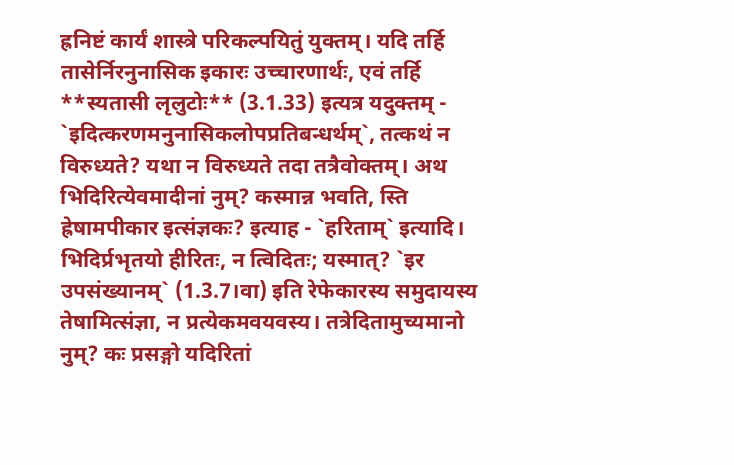ह्रनिष्टं कार्यं शास्त्रे परिकल्पयितुं युक्तम्। यदि तर्हि तासेर्निरनुनासिक इकारः उच्चारणार्थः, एवं तर्हि **स्यतासी लृलुटोः** (3.1.33) इत्यत्र यदुक्तम् - `इदित्करणमनुनासिकलोपप्रतिबन्धर्थम्`, तत्कथं न विरुध्यते? यथा न विरुध्यते तदा तत्रैवोक्तम्। अथ भिदिरित्येवमादीनां नुम्? कस्मान्न भवति, स्ति ह्रेषामपीकार इत्संज्ञकः? इत्याह - `हरिताम्` इत्यादि। भिदिर्प्रभृतयो हीरितः, न त्विदितः; यस्मात्? `इर उपसंख्यानम्` (1.3.7।वा) इति रेफेकारस्य समुदायस्य तेषामित्संज्ञा, न प्रत्येकमवयवस्य। तत्रेदितामुच्यमानो नुम्? कः प्रसङ्गो यदिरितां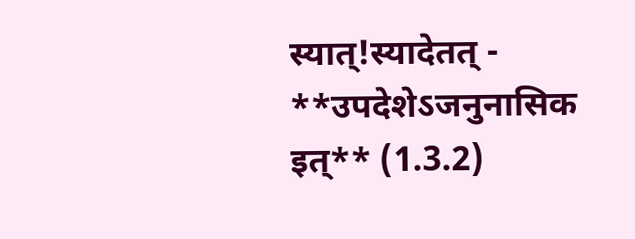स्यात्!स्यादेतत् - **उपदेशेऽजनुनासिक इत्** (1.3.2)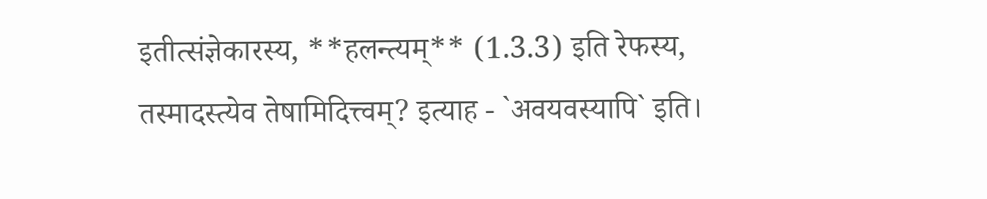इतीत्संज्ञेकारस्य, **हलन्त्यम्** (1.3.3) इति रेफस्य, तस्मादस्त्येव तेषामिदित्त्वम्? इत्याह - `अवयवस्यापि` इति।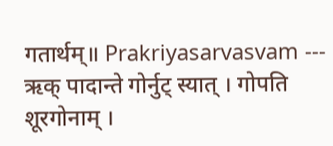गतार्थम्॥ Prakriyasarvasvam --- ऋक् पादान्ते गोर्नुट् स्यात् । गोपति शूरगोनाम् ।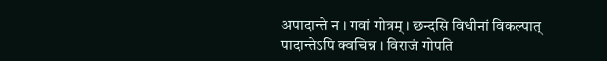अपादान्ते न । गवां गोत्रम् । छन्दसि विधीनां विकल्पात् पादान्तेऽपि क्वचिन्न । विराजं गोपति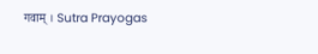गवाम् । Sutra Prayogas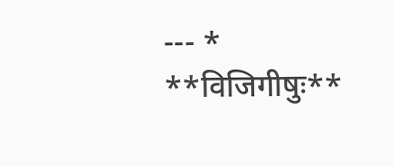--- * **विजिगीषुः**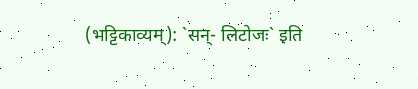(भट्टिकाव्यम्): `सन्- लिटोजः` इति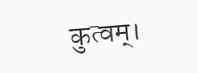कुत्वम्।